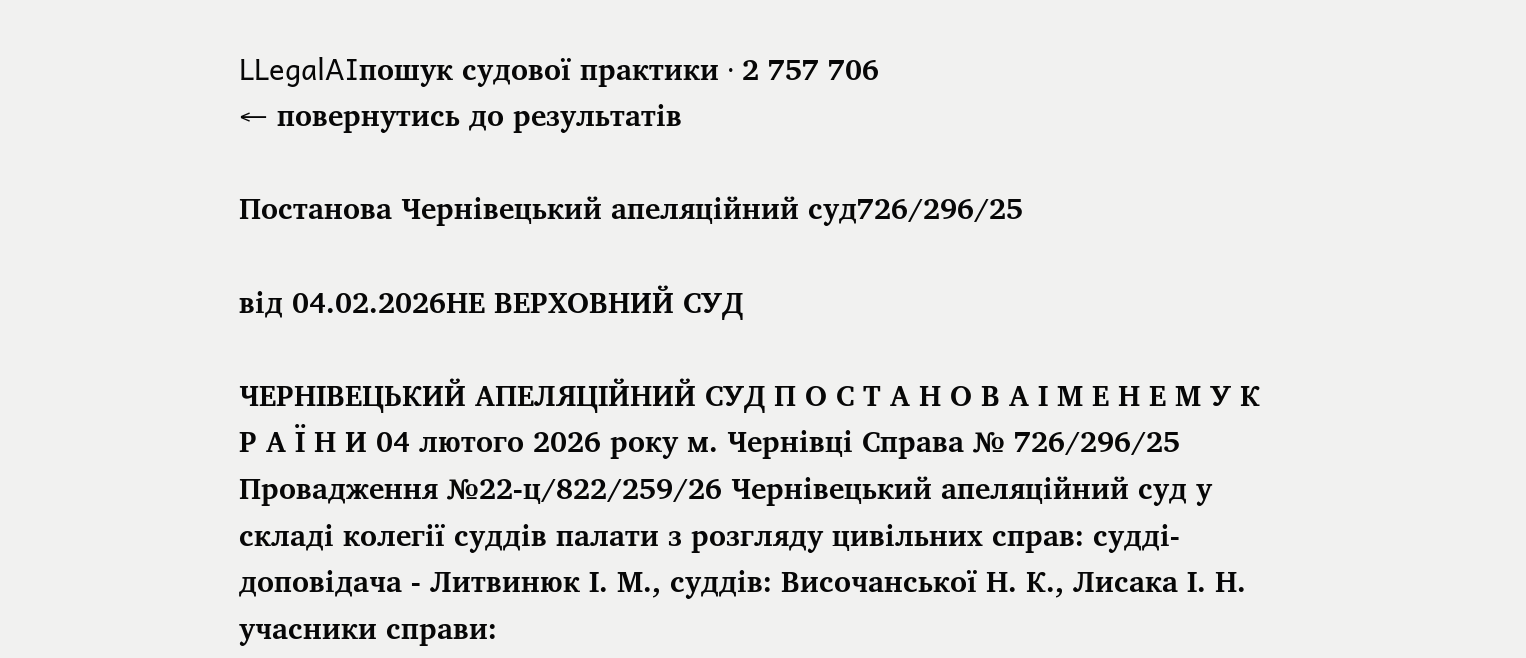LLegalAIпошук судової практики · 2 757 706
← повернутись до результатів

Постанова Чернівецький апеляційний суд726/296/25

від 04.02.2026НЕ ВЕРХОВНИЙ СУД

ЧЕРНІВЕЦЬКИЙ АПЕЛЯЦІЙНИЙ СУД П О С Т А Н О В А І М Е Н Е М У К Р А Ї Н И 04 лютого 2026 року м. Чернівці Справа № 726/296/25 Провадження №22-ц/822/259/26 Чернівецький апеляційний суд у складі колегії суддів палати з розгляду цивільних справ: судді-доповідача - Литвинюк І. М., суддів: Височанської Н. К., Лисака І. Н. учасники справи: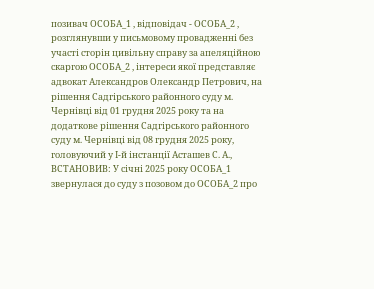позивач ОСОБА_1 , відповідач - ОСОБА_2 , розглянувши у письмовому провадженні без участі сторін цивільну справу за апеляційною скаргою ОСОБА_2 , інтереси якої представляє адвокат Александров Олександр Петрович, на рішення Садгірського районного суду м. Чернівці від 01 грудня 2025 року та на додаткове рішення Садгірського районного суду м. Чернівці від 08 грудня 2025 року, головуючий у І-й інстанції Асташев С. А., ВСТАНОВИВ: У січні 2025 року ОСОБА_1 звернулася до суду з позовом до ОСОБА_2 про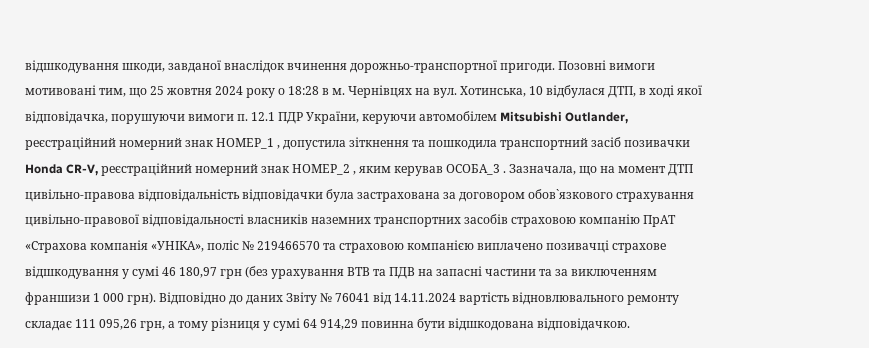відшкодування шкоди, завданої внаслідок вчинення дорожньо-транспортної пригоди. Позовні вимоги мотивовані тим, що 25 жовтня 2024 року о 18:28 в м. Чернівцях на вул. Хотинська, 10 відбулася ДТП, в ході якої відповідачка, порушуючи вимоги п. 12.1 ПДР України, керуючи автомобілем Mitsubishi Outlander, реєстраційний номерний знак НОМЕР_1 , допустила зіткнення та пошкодила транспортний засіб позивачки Honda CR-V, реєстраційний номерний знак НОМЕР_2 , яким керував ОСОБА_3 . Зазначала, що на момент ДТП цивільно-правова відповідальність відповідачки була застрахована за договором обов`язкового страхування цивільно-правової відповідальності власників наземних транспортних засобів страховою компанію ПрАТ «Страхова компанія «УНІКА», поліс № 219466570 та страховою компанією виплачено позивачці страхове відшкодування у сумі 46 180,97 грн (без урахування ВТВ та ПДВ на запасні частини та за виключенням франшизи 1 000 грн). Відповідно до даних Звіту № 76041 від 14.11.2024 вартість відновлювального ремонту складає 111 095,26 грн, а тому різниця у сумі 64 914,29 повинна бути відшкодована відповідачкою.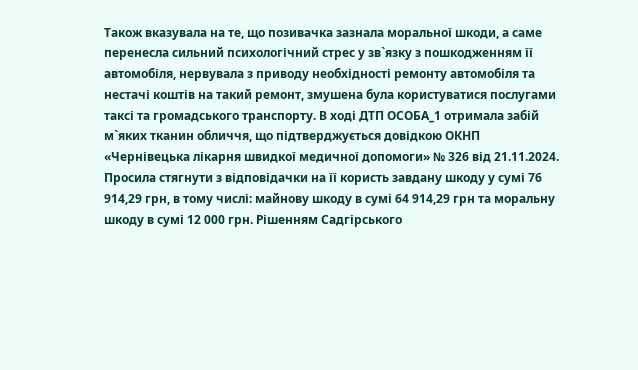Також вказувала на те, що позивачка зазнала моральної шкоди, а саме перенесла сильний психологічний стрес у зв`язку з пошкодженням її автомобіля, нервувала з приводу необхідності ремонту автомобіля та нестачі коштів на такий ремонт, змушена була користуватися послугами таксі та громадського транспорту. В ході ДТП ОСОБА_1 отримала забій м`яких тканин обличчя, що підтверджується довідкою ОКНП «Чернівецька лікарня швидкої медичної допомоги» № 326 від 21.11.2024. Просила стягнути з відповідачки на її користь завдану шкоду у сумі 76 914,29 грн, в тому числі: майнову шкоду в сумі 64 914,29 грн та моральну шкоду в сумі 12 000 грн. Рішенням Садгірського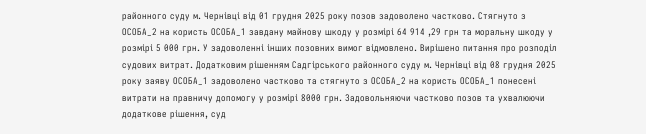районного суду м. Чернівці від 01 грудня 2025 року позов задоволено частково. Стягнуто з ОСОБА_2 на користь ОСОБА_1 завдану майнову шкоду у розмірі 64 914 ,29 грн та моральну шкоду у розмірі 5 000 грн. У задоволенні інших позовних вимог відмовлено. Вирішено питання про розподіл судових витрат. Додатковим рішенням Садгірського районного суду м. Чернівці від 08 грудня 2025 року заяву ОСОБА_1 задоволено частково та стягнуто з ОСОБА_2 на користь ОСОБА_1 понесені витрати на правничу допомогу у розмірі 8000 грн. Задовольняючи частково позов та ухвалюючи додаткове рішення, суд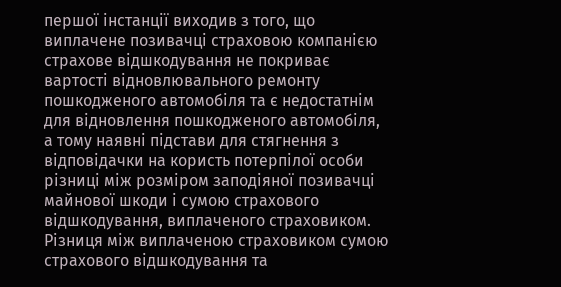першої інстанції виходив з того, що виплачене позивачці страховою компанією страхове відшкодування не покриває вартості відновлювального ремонту пошкодженого автомобіля та є недостатнім для відновлення пошкодженого автомобіля, а тому наявні підстави для стягнення з відповідачки на користь потерпілої особи різниці між розміром заподіяної позивачці майнової шкоди і сумою страхового відшкодування, виплаченого страховиком. Різниця між виплаченою страховиком сумою страхового відшкодування та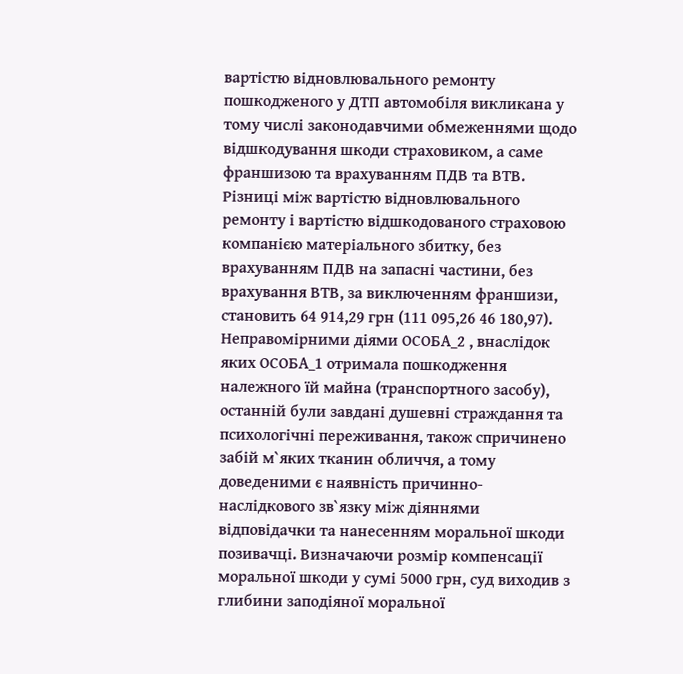вартістю відновлювального ремонту пошкодженого у ДТП автомобіля викликана у тому числі законодавчими обмеженнями щодо відшкодування шкоди страховиком, а саме франшизою та врахуванням ПДВ та ВТВ. Різниці між вартістю відновлювального ремонту і вартістю відшкодованого страховою компанією матеріального збитку, без врахуванням ПДВ на запасні частини, без врахування ВТВ, за виключенням франшизи, становить 64 914,29 грн (111 095,26 46 180,97). Неправомірними діями ОСОБА_2 , внаслідок яких ОСОБА_1 отримала пошкодження належного їй майна (транспортного засобу), останній були завдані душевні страждання та психологічні переживання, також спричинено забій м`яких тканин обличчя, а тому доведеними є наявність причинно-наслідкового зв`язку між діяннями відповідачки та нанесенням моральної шкоди позивачці. Визначаючи розмір компенсації моральної шкоди у сумі 5000 грн, суд виходив з глибини заподіяної моральної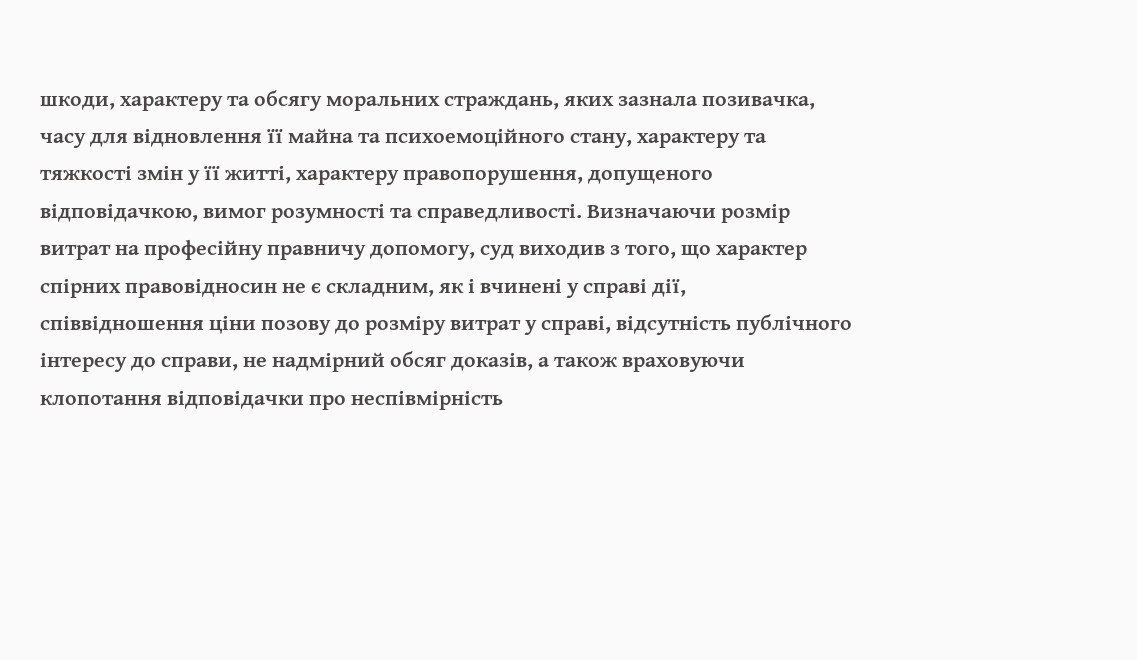шкоди, характеру та обсягу моральних страждань, яких зазнала позивачка, часу для відновлення її майна та психоемоційного стану, характеру та тяжкості змін у її житті, характеру правопорушення, допущеного відповідачкою, вимог розумності та справедливості. Визначаючи розмір витрат на професійну правничу допомогу, суд виходив з того, що характер спірних правовідносин не є складним, як і вчинені у справі дії, співвідношення ціни позову до розміру витрат у справі, відсутність публічного інтересу до справи, не надмірний обсяг доказів, а також враховуючи клопотання відповідачки про неспівмірність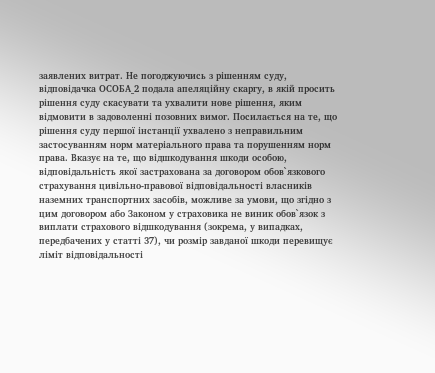заявлених витрат. Не погоджуючись з рішенням суду, відповідачка ОСОБА_2 подала апеляційну скаргу, в якій просить рішення суду скасувати та ухвалити нове рішення, яким відмовити в задоволенні позовних вимог. Посилається на те, що рішення суду першої інстанції ухвалено з неправильним застосуванням норм матеріального права та порушенням норм права. Вказує на те, що відшкодування шкоди особою, відповідальність якої застрахована за договором обов`язкового страхування цивільно-правової відповідальності власників наземних транспортних засобів, можливе за умови, що згідно з цим договором або Законом у страховика не виник обов`язок з виплати страхового відшкодування (зокрема, у випадках, передбачених у статті 37), чи розмір завданої шкоди перевищує ліміт відповідальності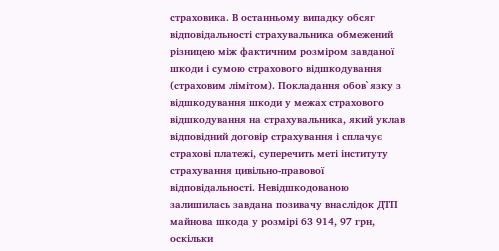страховика. В останньому випадку обсяг відповідальності страхувальника обмежений різницею між фактичним розміром завданої шкоди і сумою страхового відшкодування (страховим лімітом). Покладання обов`язку з відшкодування шкоди у межах страхового відшкодування на страхувальника, який уклав відповідний договір страхування і сплачує страхові платежі, суперечить меті інституту страхування цивільно-правової відповідальності. Невідшкодованою залишилась завдана позивачу внаслідок ДТП майнова шкода у розмірі 63 914, 97 грн, оскільки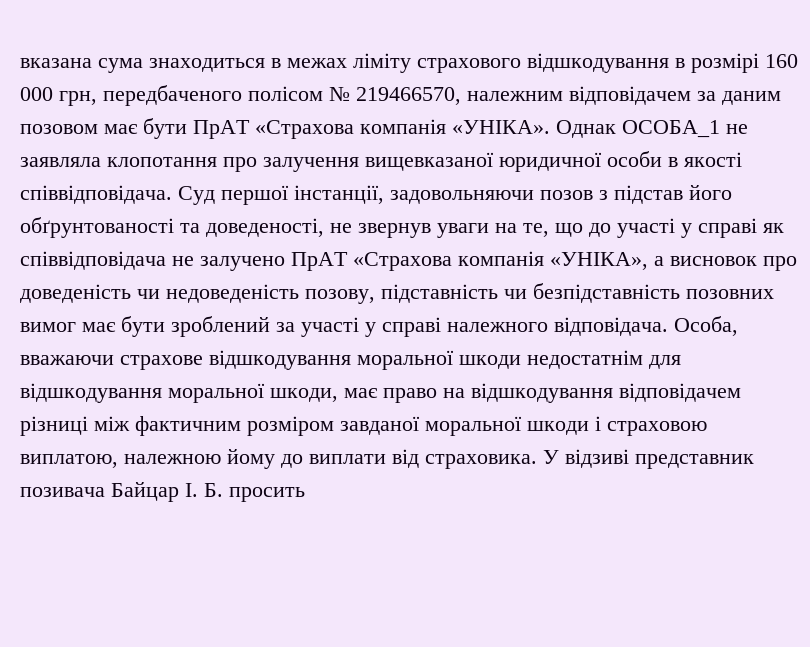вказана сума знаходиться в межах ліміту страхового відшкодування в розмірі 160 000 грн, передбаченого полісом № 219466570, належним відповідачем за даним позовом має бути ПрАТ «Страхова компанія «УНІКА». Однак ОСОБА_1 не заявляла клопотання про залучення вищевказаної юридичної особи в якості співвідповідача. Суд першої інстанції, задовольняючи позов з підстав його обґрунтованості та доведеності, не звернув уваги на те, що до участі у справі як співвідповідача не залучено ПрАТ «Страхова компанія «УНІКА», а висновок про доведеність чи недоведеність позову, підставність чи безпідставність позовних вимог має бути зроблений за участі у справі належного відповідача. Особа, вважаючи страхове відшкодування моральної шкоди недостатнім для відшкодування моральної шкоди, має право на відшкодування відповідачем різниці між фактичним розміром завданої моральної шкоди і страховою виплатою, належною йому до виплати від страховика. У відзиві представник позивача Байцар І. Б. просить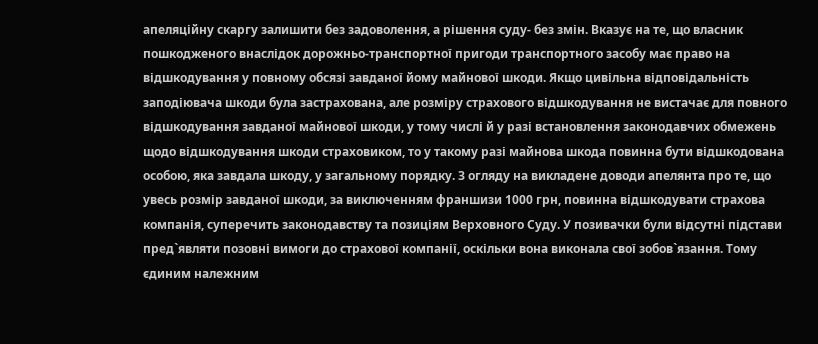апеляційну скаргу залишити без задоволення, а рішення суду- без змін. Вказує на те, що власник пошкодженого внаслідок дорожньо-транспортної пригоди транспортного засобу має право на відшкодування у повному обсязі завданої йому майнової шкоди. Якщо цивільна відповідальність заподіювача шкоди була застрахована, але розміру страхового відшкодування не вистачає для повного відшкодування завданої майнової шкоди, у тому числі й у разі встановлення законодавчих обмежень щодо відшкодування шкоди страховиком, то у такому разі майнова шкода повинна бути відшкодована особою, яка завдала шкоду, у загальному порядку. З огляду на викладене доводи апелянта про те, що увесь розмір завданої шкоди, за виключенням франшизи 1000 грн, повинна відшкодувати страхова компанія, суперечить законодавству та позиціям Верховного Суду. У позивачки були відсутні підстави пред`являти позовні вимоги до страхової компанії, оскільки вона виконала свої зобов`язання. Тому єдиним належним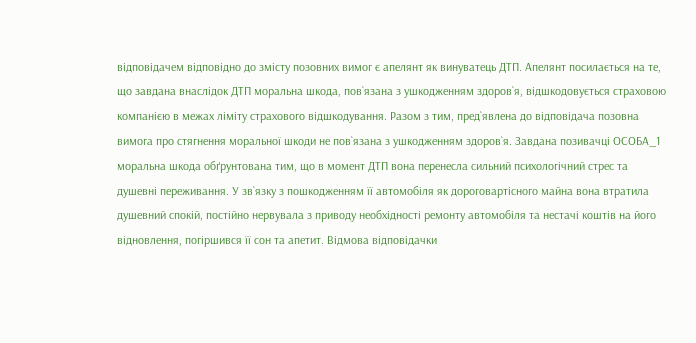відповідачем відповідно до змісту позовних вимог є апелянт як винуватець ДТП. Апелянт посилається на те, що завдана внаслідок ДТП моральна шкода, пов`язана з ушкодженням здоров`я, відшкодовується страховою компанією в межах ліміту страхового відшкодування. Разом з тим, пред`явлена до відповідача позовна вимога про стягнення моральної шкоди не пов`язана з ушкодженням здоров`я. Завдана позивачці ОСОБА_1 моральна шкода обґрунтована тим, що в момент ДТП вона перенесла сильний психологічний стрес та душевні переживання. У зв`язку з пошкодженням її автомобіля як дороговартісного майна вона втратила душевний спокій, постійно нервувала з приводу необхідності ремонту автомобіля та нестачі коштів на його відновлення, погіршився її сон та апетит. Відмова відповідачки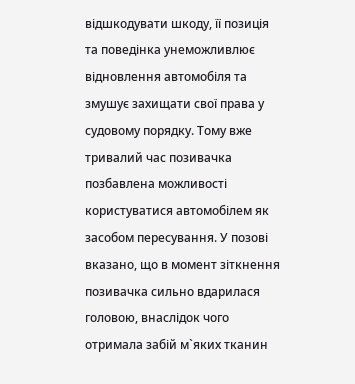відшкодувати шкоду, її позиція та поведінка унеможливлює відновлення автомобіля та змушує захищати свої права у судовому порядку. Тому вже тривалий час позивачка позбавлена можливості користуватися автомобілем як засобом пересування. У позові вказано, що в момент зіткнення позивачка сильно вдарилася головою, внаслідок чого отримала забій м`яких тканин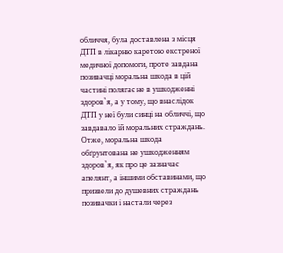обличчя, була доставлена з місця ДТП в лікарню каретою екстреної медичної допомоги, проте завдана позивачці моральна шкода в цій частині полягає не в ушкодженні здоров`я, а у тому, що внаслідок ДТП у неї були синці на обличчі, що завдавало їй моральних страждань. Отже, моральна шкода обґрунтована не ушкодженням здоров`я, як про це зазначає апелянт, а іншими обставинами, що призвели до душевних страждань позивачки і настали через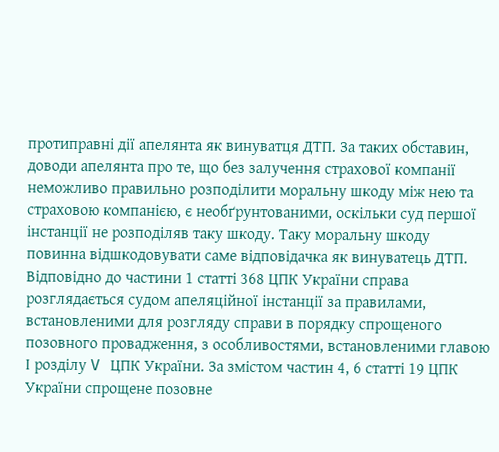протиправні дії апелянта як винуватця ДТП. За таких обставин, доводи апелянта про те, що без залучення страхової компанії неможливо правильно розподілити моральну шкоду між нею та страховою компанією, є необґрунтованими, оскільки суд першої інстанції не розподіляв таку шкоду. Таку моральну шкоду повинна відшкодовувати саме відповідачка як винуватець ДТП. Відповідно до частини 1 статті 368 ЦПК України справа розглядається судом апеляційної інстанції за правилами, встановленими для розгляду справи в порядку спрощеного позовного провадження, з особливостями, встановленими главою І розділу V ЦПК України. За змістом частин 4, 6 статті 19 ЦПК України спрощене позовне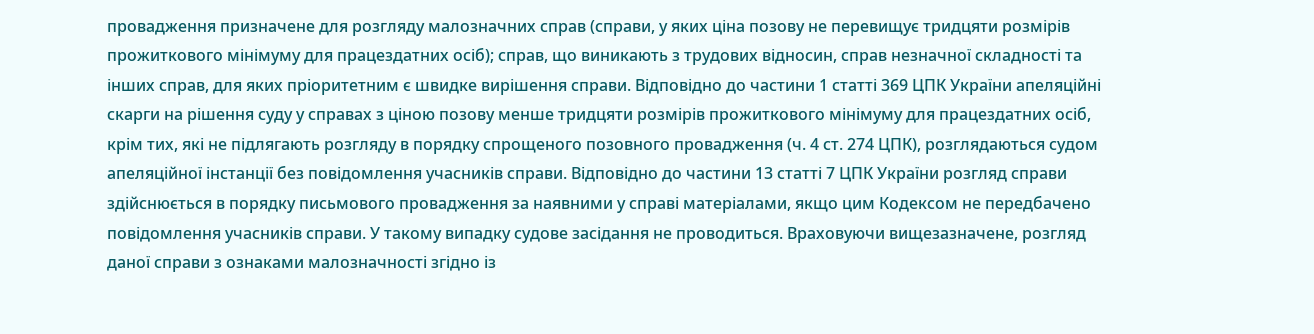провадження призначене для розгляду малозначних справ (справи, у яких ціна позову не перевищує тридцяти розмірів прожиткового мінімуму для працездатних осіб); справ, що виникають з трудових відносин, справ незначної складності та інших справ, для яких пріоритетним є швидке вирішення справи. Відповідно до частини 1 статті 369 ЦПК України апеляційні скарги на рішення суду у справах з ціною позову менше тридцяти розмірів прожиткового мінімуму для працездатних осіб, крім тих, які не підлягають розгляду в порядку спрощеного позовного провадження (ч. 4 ст. 274 ЦПК), розглядаються судом апеляційної інстанції без повідомлення учасників справи. Відповідно до частини 13 статті 7 ЦПК України розгляд справи здійснюється в порядку письмового провадження за наявними у справі матеріалами, якщо цим Кодексом не передбачено повідомлення учасників справи. У такому випадку судове засідання не проводиться. Враховуючи вищезазначене, розгляд даної справи з ознаками малозначності згідно із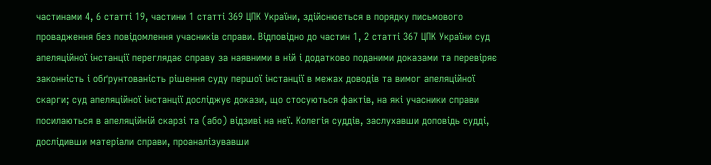частинами 4, 6 статті 19, частини 1 статті 369 ЦПК України, здійснюється в порядку письмового провадження без повідомлення учасників справи. Відповідно до частин 1, 2 статті 367 ЦПК України суд апеляційної інстанції переглядає справу за наявними в ній і додатково поданими доказами та перевіряє законність і обґрунтованість рішення суду першої інстанції в межах доводів та вимог апеляційної скарги; суд апеляційної інстанції досліджує докази, що стосуються фактів, на які учасники справи посилаються в апеляційній скарзі та (або) відзиві на неї. Колегія суддів, заслухавши доповідь судді, дослідивши матеріали справи, проаналізувавши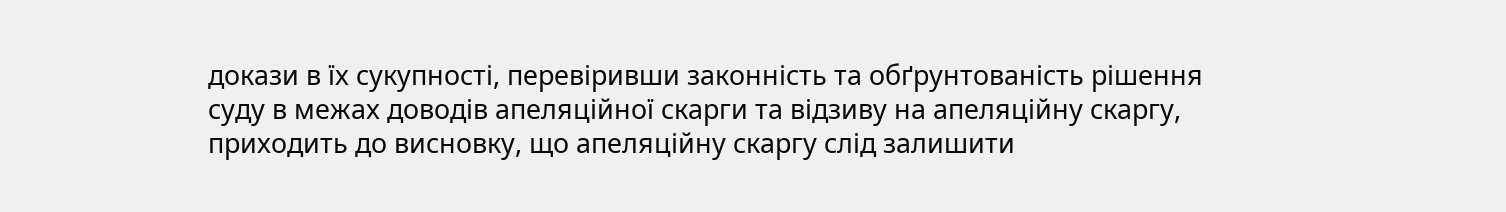докази в їх сукупності, перевіривши законність та обґрунтованість рішення суду в межах доводів апеляційної скарги та відзиву на апеляційну скаргу, приходить до висновку, що апеляційну скаргу слід залишити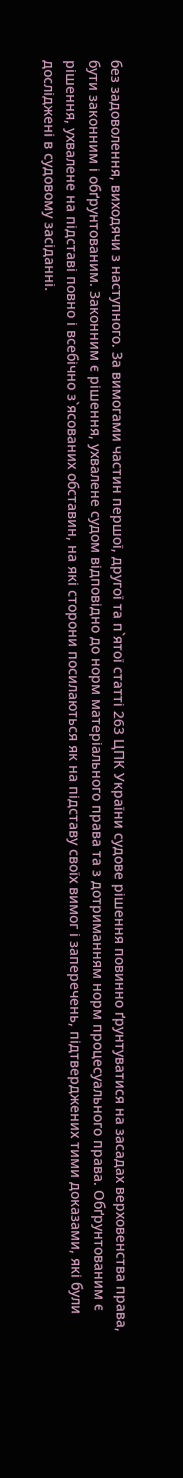без задоволення, виходячи з наступного. За вимогами частин першої, другої та п`ятої статті 263 ЦПК України судове рішення повинно ґрунтуватися на засадах верховенства права, бути законним і обґрунтованим. Законним є рішення, ухвалене судом відповідно до норм матеріального права та з дотриманням норм процесуального права. Обґрунтованим є рішення, ухвалене на підставі повно і всебічно з`ясованих обставин, на які сторони посилаються як на підставу своїх вимог і заперечень, підтверджених тими доказами, які були досліджені в судовому засіданні.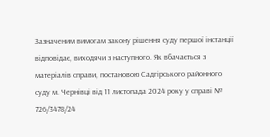Зазначеним вимогам закону рішення суду першої інстанції відповідає, виходячи з наступного. Як вбачається з матеріалів справи, постановою Садгірського районного суду м. Чернівці від 11 листопада 2024 року у справі № 726/3478/24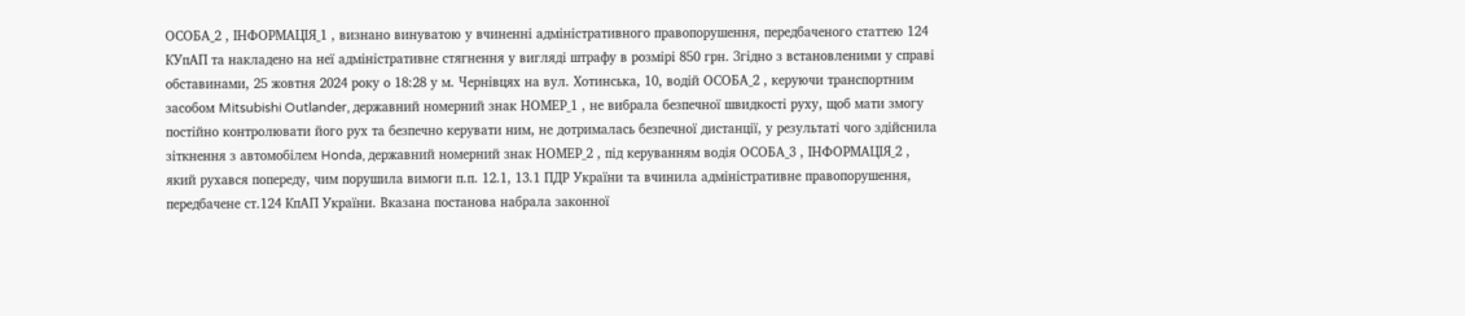ОСОБА_2 , ІНФОРМАЦІЯ_1 , визнано винуватою у вчиненні адміністративного правопорушення, передбаченого статтею 124 КУпАП та накладено на неї адміністративне стягнення у вигляді штрафу в розмірі 850 грн. Згідно з встановленими у справі обставинами, 25 жовтня 2024 року о 18:28 у м. Чернівцях на вул. Хотинська, 10, водій ОСОБА_2 , керуючи транспортним засобом Mitsubishi Outlander, державний номерний знак НОМЕР_1 , не вибрала безпечної швидкості руху, щоб мати змогу постійно контролювати його рух та безпечно керувати ним, не дотрималась безпечної дистанції, у результаті чого здійснила зіткнення з автомобілем Honda, державний номерний знак НОМЕР_2 , під керуванням водія ОСОБА_3 , ІНФОРМАЦІЯ_2 , який рухався попереду, чим порушила вимоги п.п. 12.1, 13.1 ПДР України та вчинила адміністративне правопорушення, передбачене ст.124 КпАП України. Вказана постанова набрала законної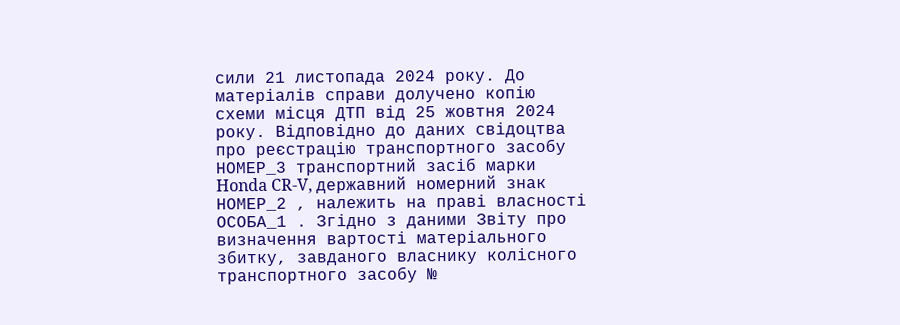сили 21 листопада 2024 року. До матеріалів справи долучено копію схеми місця ДТП від 25 жовтня 2024 року. Відповідно до даних свідоцтва про реєстрацію транспортного засобу НОМЕР_3 транспортний засіб марки Honda CR-V, державний номерний знак НОМЕР_2 , належить на праві власності ОСОБА_1 . Згідно з даними Звіту про визначення вартості матеріального збитку, завданого власнику колісного транспортного засобу №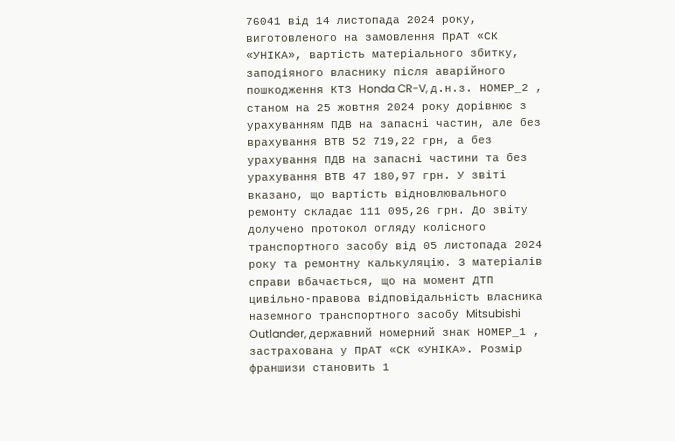76041 від 14 листопада 2024 року, виготовленого на замовлення ПрАТ «СК «УНІКА», вартість матеріального збитку, заподіяного власнику після аварійного пошкодження КТЗ Honda CR-V, д.н.з. НОМЕР_2 , станом на 25 жовтня 2024 року дорівнює з урахуванням ПДВ на запасні частин, але без врахування ВТВ 52 719,22 грн, а без урахування ПДВ на запасні частини та без урахування ВТВ 47 180,97 грн. У звіті вказано, що вартість відновлювального ремонту складає 111 095,26 грн. До звіту долучено протокол огляду колісного транспортного засобу від 05 листопада 2024 року та ремонтну калькуляцію. З матеріалів справи вбачається, що на момент ДТП цивільно-правова відповідальність власника наземного транспортного засобу Mitsubishi Outlander, державний номерний знак НОМЕР_1 , застрахована у ПрАТ «СК «УНІКА». Розмір франшизи становить 1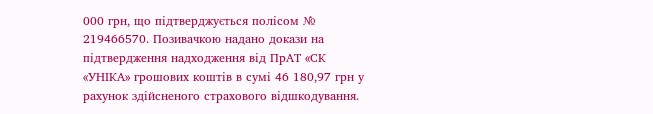000 грн, що підтверджується полісом № 219466570. Позивачкою надано докази на підтвердження надходження від ПрАТ «СК «УНІКА» грошових коштів в сумі 46 180,97 грн у рахунок здійсненого страхового відшкодування.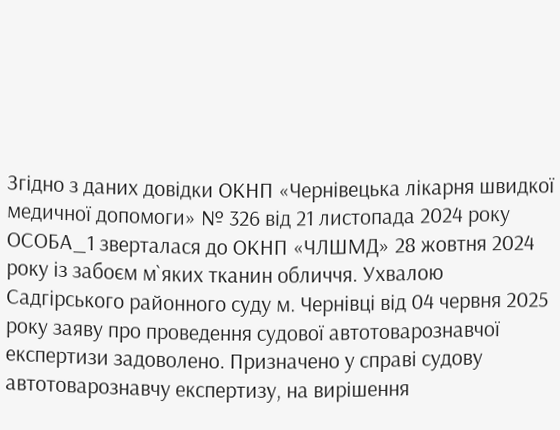Згідно з даних довідки ОКНП «Чернівецька лікарня швидкої медичної допомоги» № 326 від 21 листопада 2024 року ОСОБА_1 зверталася до ОКНП «ЧЛШМД» 28 жовтня 2024 року із забоєм м`яких тканин обличчя. Ухвалою Садгірського районного суду м. Чернівці від 04 червня 2025 року заяву про проведення судової автотоварознавчої експертизи задоволено. Призначено у справі судову автотоварознавчу експертизу, на вирішення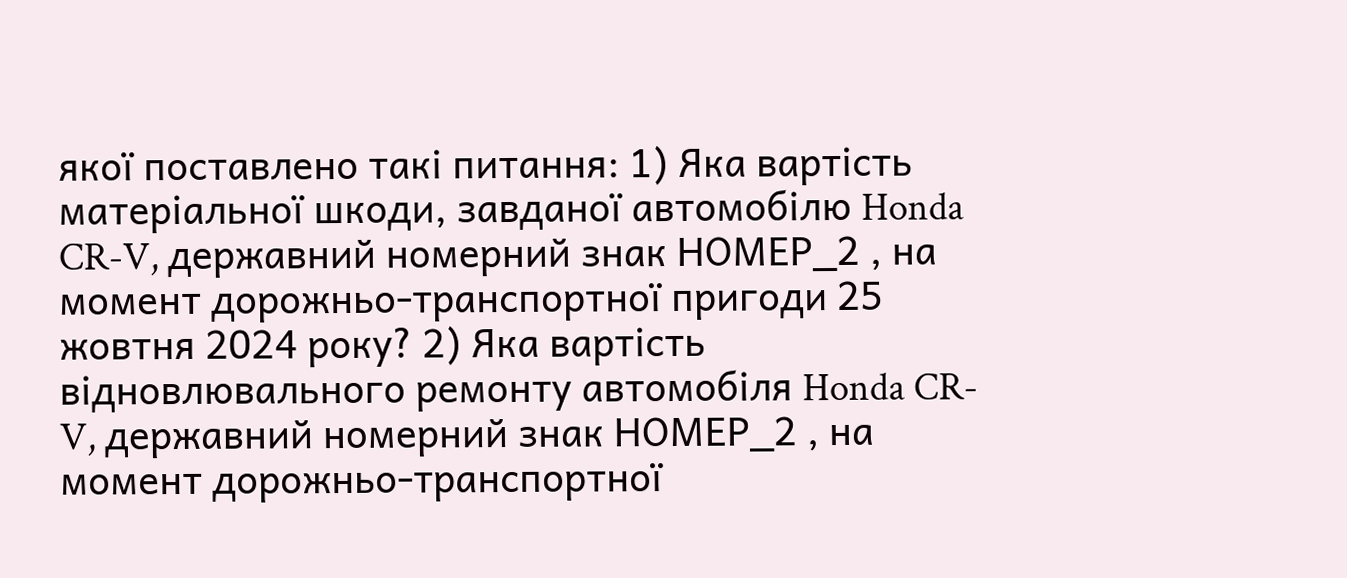якої поставлено такі питання: 1) Яка вартість матеріальної шкоди, завданої автомобілю Honda CR-V, державний номерний знак НОМЕР_2 , на момент дорожньо-транспортної пригоди 25 жовтня 2024 року? 2) Яка вартість відновлювального ремонту автомобіля Honda CR-V, державний номерний знак НОМЕР_2 , на момент дорожньо-транспортної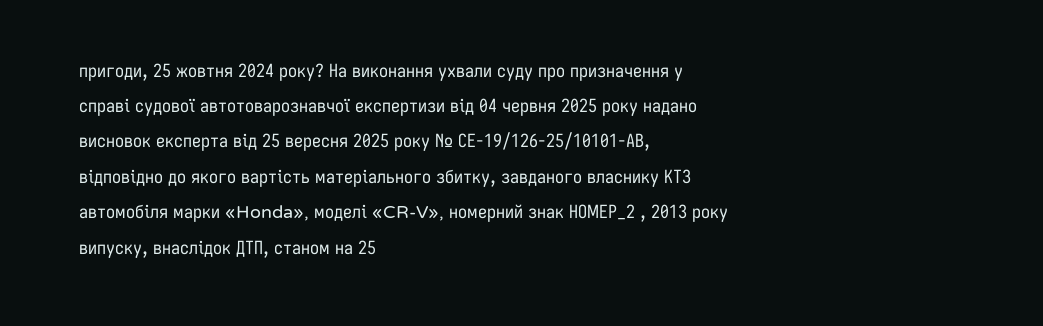пригоди, 25 жовтня 2024 року? На виконання ухвали суду про призначення у справі судової автотоварознавчої експертизи від 04 червня 2025 року надано висновок експерта від 25 вересня 2025 року № СЕ-19/126-25/10101-АВ, відповідно до якого вартість матеріального збитку, завданого власнику КТЗ автомобіля марки «Honda», моделі «CR-V», номерний знак НОМЕР_2 , 2013 року випуску, внаслідок ДТП, станом на 25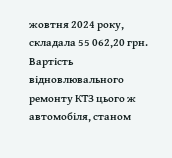жовтня 2024 року, складала 55 062,20 грн. Вартість відновлювального ремонту КТЗ цього ж автомобіля, станом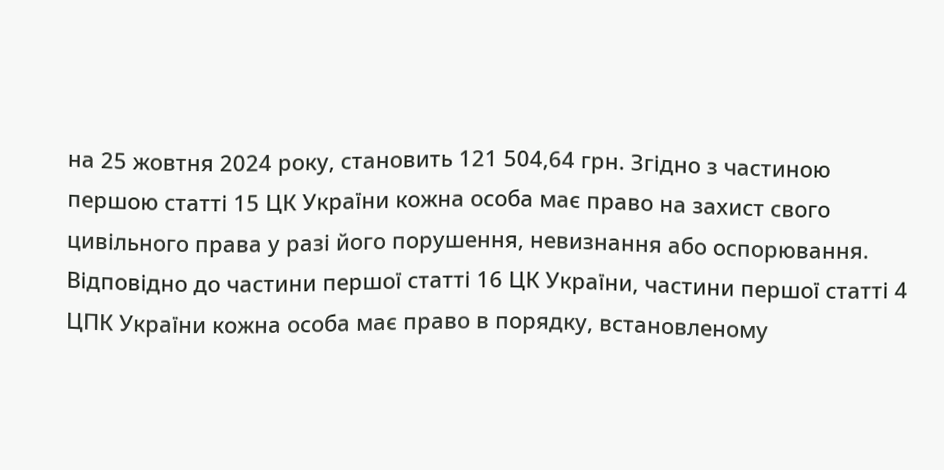на 25 жовтня 2024 року, становить 121 504,64 грн. Згідно з частиною першою статті 15 ЦК України кожна особа має право на захист свого цивільного права у разі його порушення, невизнання або оспорювання. Відповідно до частини першої статті 16 ЦК України, частини першої статті 4 ЦПК України кожна особа має право в порядку, встановленому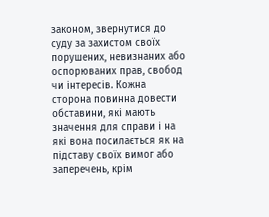законом, звернутися до суду за захистом своїх порушених, невизнаних або оспорюваних прав, свобод чи інтересів. Кожна сторона повинна довести обставини, які мають значення для справи і на які вона посилається як на підставу своїх вимог або заперечень, крім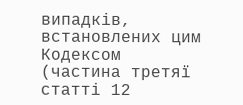випадків, встановлених цим Кодексом (частина третяї статті 12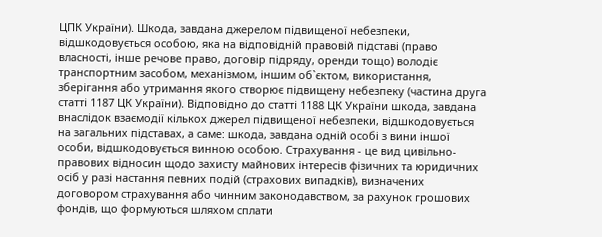ЦПК України). Шкода, завдана джерелом підвищеної небезпеки, відшкодовується особою, яка на відповідній правовій підставі (право власності, інше речове право, договір підряду, оренди тощо) володіє транспортним засобом, механізмом, іншим об`єктом, використання, зберігання або утримання якого створює підвищену небезпеку (частина друга статті 1187 ЦК України). Відповідно до статті 1188 ЦК України шкода, завдана внаслідок взаємодії кількох джерел підвищеної небезпеки, відшкодовується на загальних підставах, а саме: шкода, завдана одній особі з вини іншої особи, відшкодовується винною особою. Страхування - це вид цивільно-правових відносин щодо захисту майнових інтересів фізичних та юридичних осіб у разі настання певних подій (страхових випадків), визначених договором страхування або чинним законодавством, за рахунок грошових фондів, що формуються шляхом сплати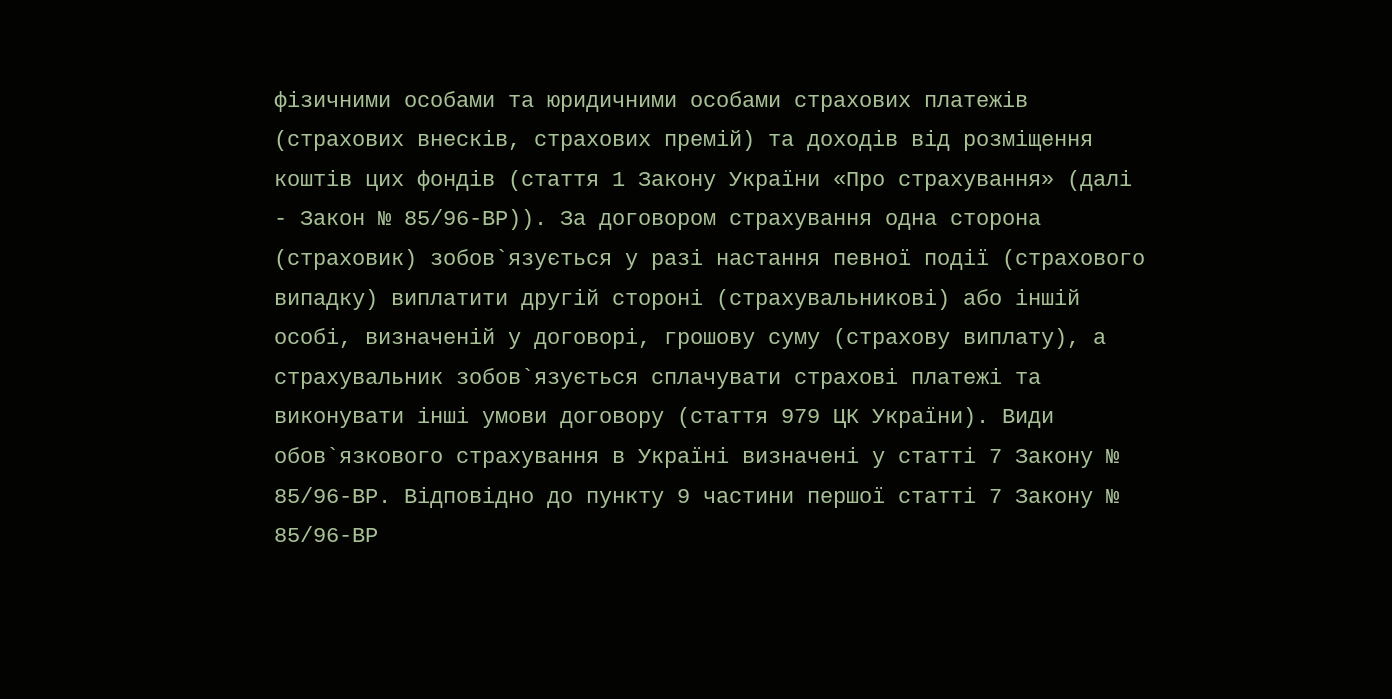фізичними особами та юридичними особами страхових платежів (страхових внесків, страхових премій) та доходів від розміщення коштів цих фондів (стаття 1 Закону України «Про страхування» (далі - Закон № 85/96-ВР)). За договором страхування одна сторона (страховик) зобов`язується у разі настання певної події (страхового випадку) виплатити другій стороні (страхувальникові) або іншій особі, визначеній у договорі, грошову суму (страхову виплату), а страхувальник зобов`язується сплачувати страхові платежі та виконувати інші умови договору (стаття 979 ЦК України). Види обов`язкового страхування в Україні визначені у статті 7 Закону № 85/96-ВР. Відповідно до пункту 9 частини першої статті 7 Закону № 85/96-ВР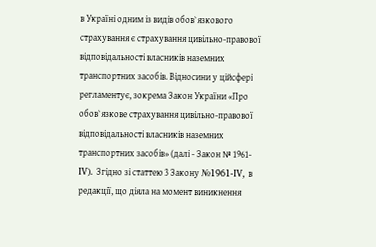в Україні одним із видів обов`язкового страхування є страхування цивільно-правової відповідальності власників наземних транспортних засобів. Відносини у ційсфері регламентує, зокрема Закон України «Про обов`язкове страхування цивільно-правової відповідальності власників наземних транспортних засобів» (далі - Закон № 1961-IV). Згідно зі статтею 3 Закону №1961-IV, в редакції, що діяла на момент виникнення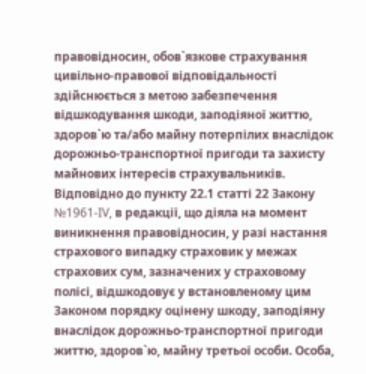правовідносин, обов`язкове страхування цивільно-правової відповідальності здійснюється з метою забезпечення відшкодування шкоди, заподіяної життю, здоров`ю та/або майну потерпілих внаслідок дорожньо-транспортної пригоди та захисту майнових інтересів страхувальників. Відповідно до пункту 22.1 статті 22 Закону №1961-IV, в редакції, що діяла на момент виникнення правовідносин, у разі настання страхового випадку страховик у межах страхових сум, зазначених у страховому полісі, відшкодовує у встановленому цим Законом порядку оцінену шкоду, заподіяну внаслідок дорожньо-транспортної пригоди життю, здоров`ю, майну третьої особи. Особа,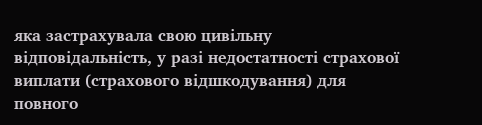яка застрахувала свою цивільну відповідальність, у разі недостатності страхової виплати (страхового відшкодування) для повного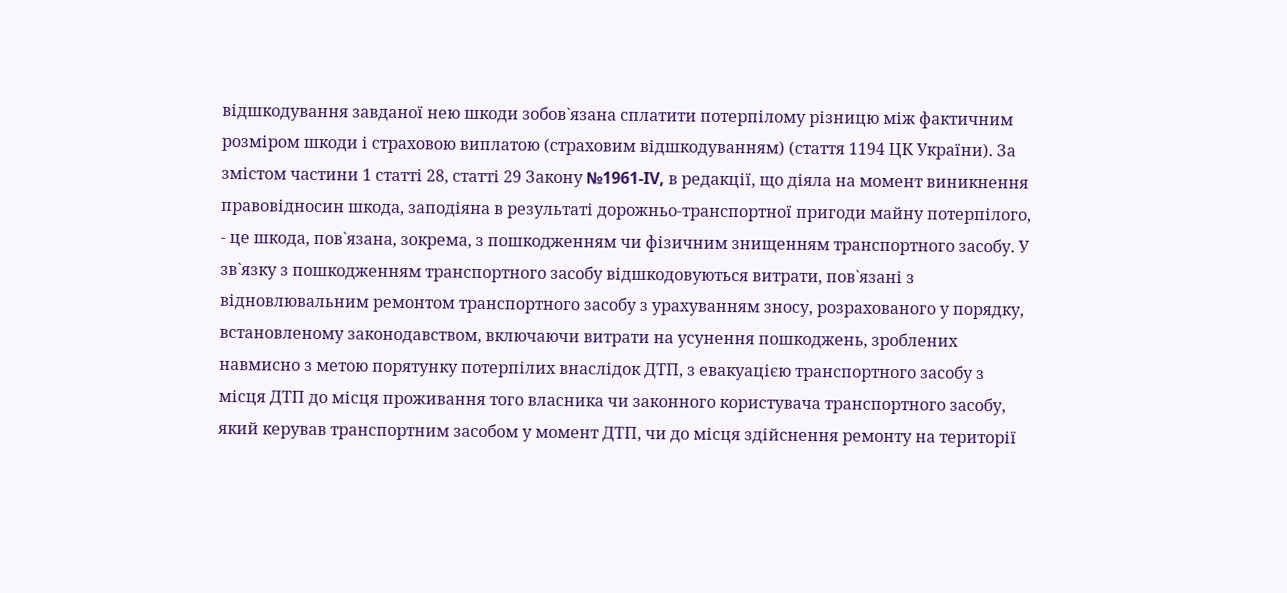відшкодування завданої нею шкоди зобов`язана сплатити потерпілому різницю між фактичним розміром шкоди і страховою виплатою (страховим відшкодуванням) (стаття 1194 ЦК України). За змістом частини 1 статті 28, статті 29 Закону №1961-IV, в редакції, що діяла на момент виникнення правовідносин шкода, заподіяна в результаті дорожньо-транспортної пригоди майну потерпілого, - це шкода, пов`язана, зокрема, з пошкодженням чи фізичним знищенням транспортного засобу. У зв`язку з пошкодженням транспортного засобу відшкодовуються витрати, пов`язані з відновлювальним ремонтом транспортного засобу з урахуванням зносу, розрахованого у порядку, встановленому законодавством, включаючи витрати на усунення пошкоджень, зроблених навмисно з метою порятунку потерпілих внаслідок ДТП, з евакуацією транспортного засобу з місця ДТП до місця проживання того власника чи законного користувача транспортного засобу, який керував транспортним засобом у момент ДТП, чи до місця здійснення ремонту на території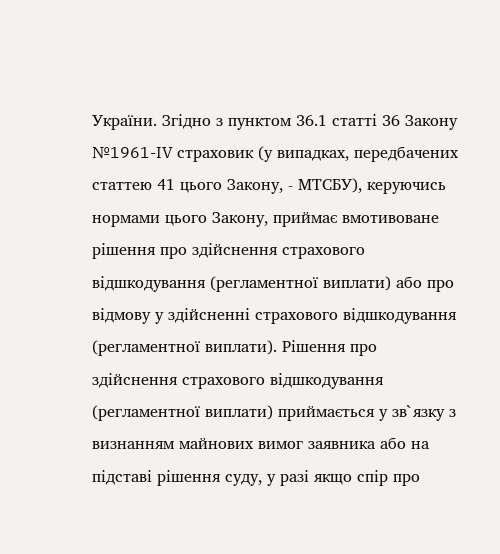України. Згідно з пунктом 36.1 статті 36 Закону №1961-IV страховик (у випадках, передбачених статтею 41 цього Закону, - МТСБУ), керуючись нормами цього Закону, приймає вмотивоване рішення про здійснення страхового відшкодування (регламентної виплати) або про відмову у здійсненні страхового відшкодування (регламентної виплати). Рішення про здійснення страхового відшкодування (регламентної виплати) приймається у зв`язку з визнанням майнових вимог заявника або на підставі рішення суду, у разі якщо спір про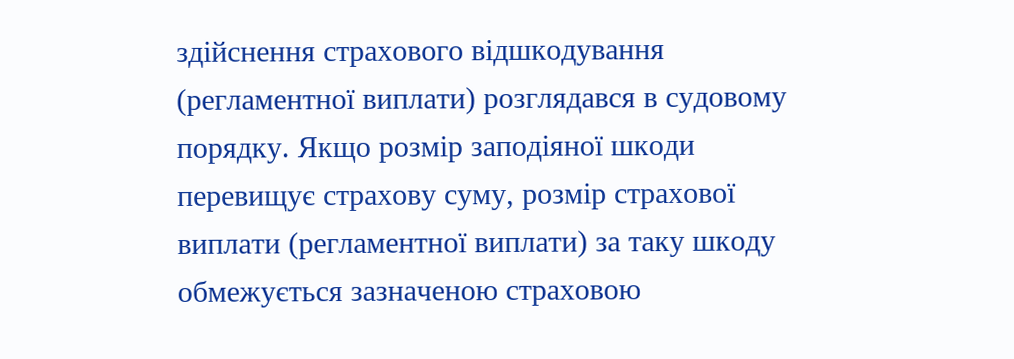здійснення страхового відшкодування (регламентної виплати) розглядався в судовому порядку. Якщо розмір заподіяної шкоди перевищує страхову суму, розмір страхової виплати (регламентної виплати) за таку шкоду обмежується зазначеною страховою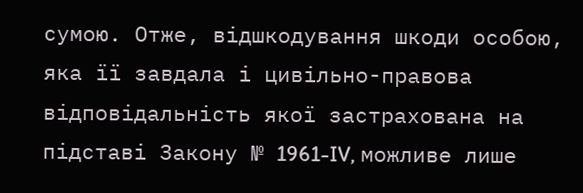сумою. Отже, відшкодування шкоди особою, яка її завдала і цивільно-правова відповідальність якої застрахована на підставі Закону № 1961-IV, можливе лише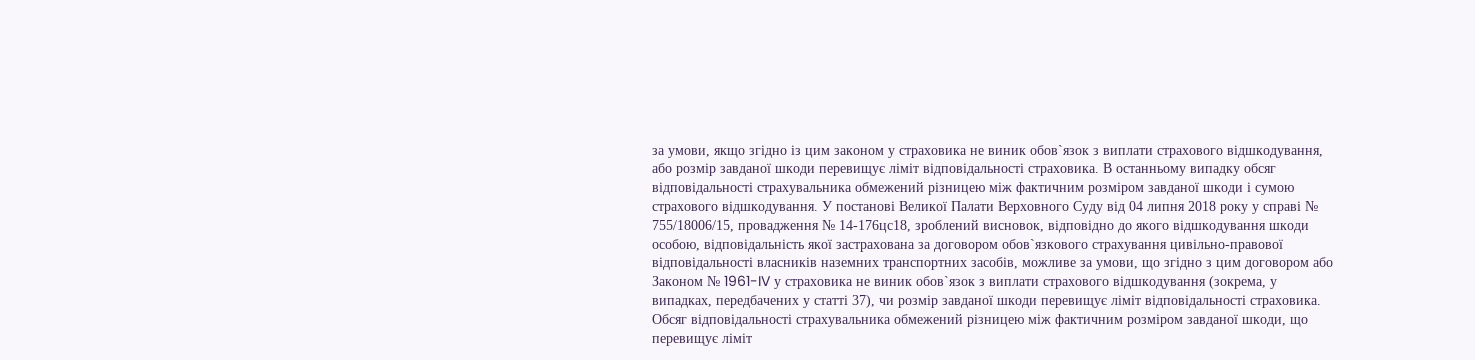за умови, якщо згідно із цим законом у страховика не виник обов`язок з виплати страхового відшкодування, або розмір завданої шкоди перевищує ліміт відповідальності страховика. В останньому випадку обсяг відповідальності страхувальника обмежений різницею між фактичним розміром завданої шкоди і сумою страхового відшкодування. У постанові Великої Палати Верховного Суду від 04 липня 2018 року у справі № 755/18006/15, провадження № 14-176цс18, зроблений висновок, відповідно до якого відшкодування шкоди особою, відповідальність якої застрахована за договором обов`язкового страхування цивільно-правової відповідальності власників наземних транспортних засобів, можливе за умови, що згідно з цим договором або Законом № 1961-IV у страховика не виник обов`язок з виплати страхового відшкодування (зокрема, у випадках, передбачених у статті 37), чи розмір завданої шкоди перевищує ліміт відповідальності страховика. Обсяг відповідальності страхувальника обмежений різницею між фактичним розміром завданої шкоди, що перевищує ліміт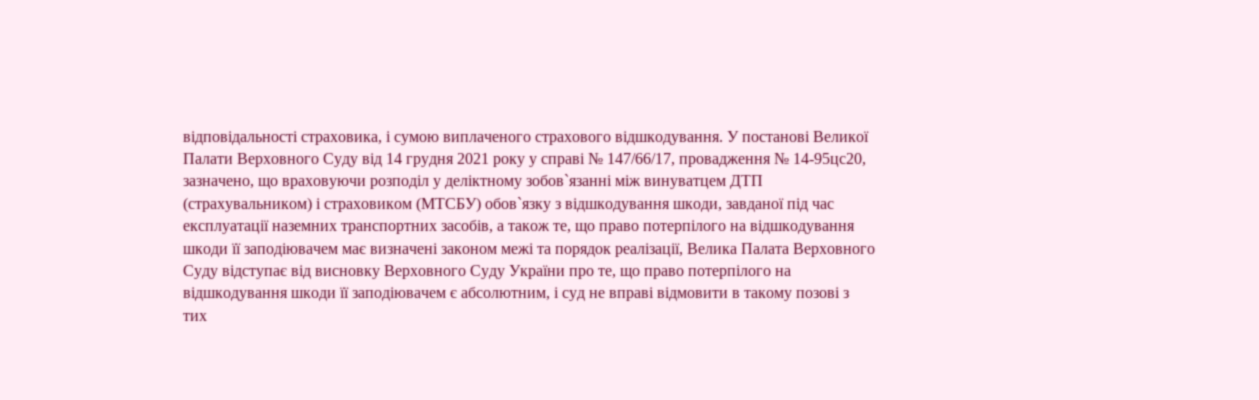відповідальності страховика, і сумою виплаченого страхового відшкодування. У постанові Великої Палати Верховного Суду від 14 грудня 2021 року у справі № 147/66/17, провадження № 14-95цс20, зазначено, що враховуючи розподіл у деліктному зобов`язанні між винуватцем ДТП (страхувальником) і страховиком (МТСБУ) обов`язку з відшкодування шкоди, завданої під час експлуатації наземних транспортних засобів, а також те, що право потерпілого на відшкодування шкоди її заподіювачем має визначені законом межі та порядок реалізації, Велика Палата Верховного Суду відступає від висновку Верховного Суду України про те, що право потерпілого на відшкодування шкоди її заподіювачем є абсолютним, і суд не вправі відмовити в такому позові з тих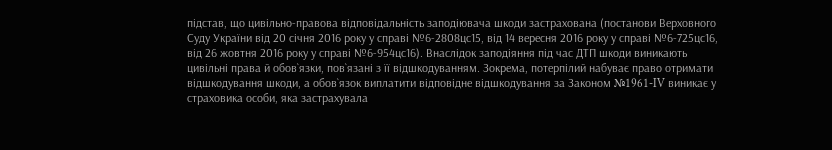підстав, що цивільно-правова відповідальність заподіювача шкоди застрахована (постанови Верховного Суду України від 20 січня 2016 року у справі №6-2808цс15, від 14 вересня 2016 року у справі №6-725цс16, від 26 жовтня 2016 року у справі №6-954цс16). Внаслідок заподіяння під час ДТП шкоди виникають цивільні права й обов`язки, пов`язані з її відшкодуванням. Зокрема, потерпілий набуває право отримати відшкодування шкоди, а обов`язок виплатити відповідне відшкодування за Законом №1961-IV виникає у страховика особи, яка застрахувала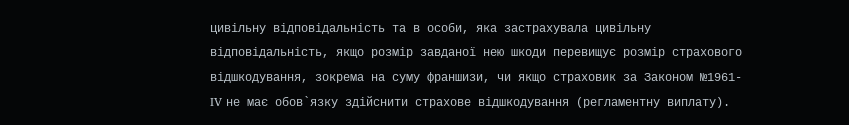цивільну відповідальність та в особи, яка застрахувала цивільну відповідальність, якщо розмір завданої нею шкоди перевищує розмір страхового відшкодування, зокрема на суму франшизи, чи якщо страховик за Законом №1961-IV не має обов`язку здійснити страхове відшкодування (регламентну виплату).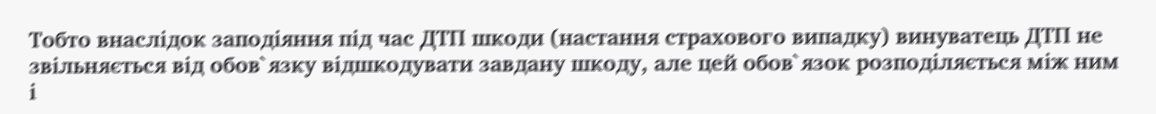Тобто внаслідок заподіяння під час ДТП шкоди (настання страхового випадку) винуватець ДТП не звільняється від обов`язку відшкодувати завдану шкоду, але цей обов`язок розподіляється між ним і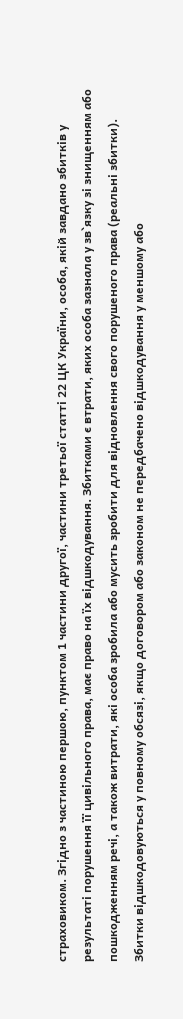страховиком. Згідно з частиною першою, пунктом 1 частини другої, частини третьої статті 22 ЦК України, особа, якій завдано збитків у результаті порушення її цивільного права, має право на їх відшкодування. Збитками є втрати, яких особа зазнала у зв`язку зі знищенням або пошкодженням речі, а також витрати, які особа зробила або мусить зробити для відновлення свого порушеного права (реальні збитки). Збитки відшкодовуються у повному обсязі, якщо договором або законом не передбачено відшкодування у меншому або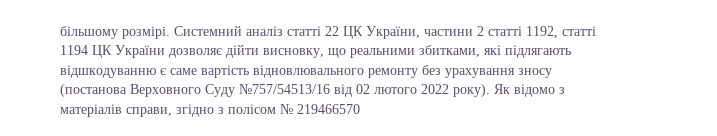більшому розмірі. Системний аналіз статті 22 ЦК України, частини 2 статті 1192, статті 1194 ЦК України дозволяє дійти висновку, що реальними збитками, які підлягають відшкодуванню є саме вартість відновлювального ремонту без урахування зносу (постанова Верховного Суду №757/54513/16 від 02 лютого 2022 року). Як відомо з матеріалів справи, згідно з полісом № 219466570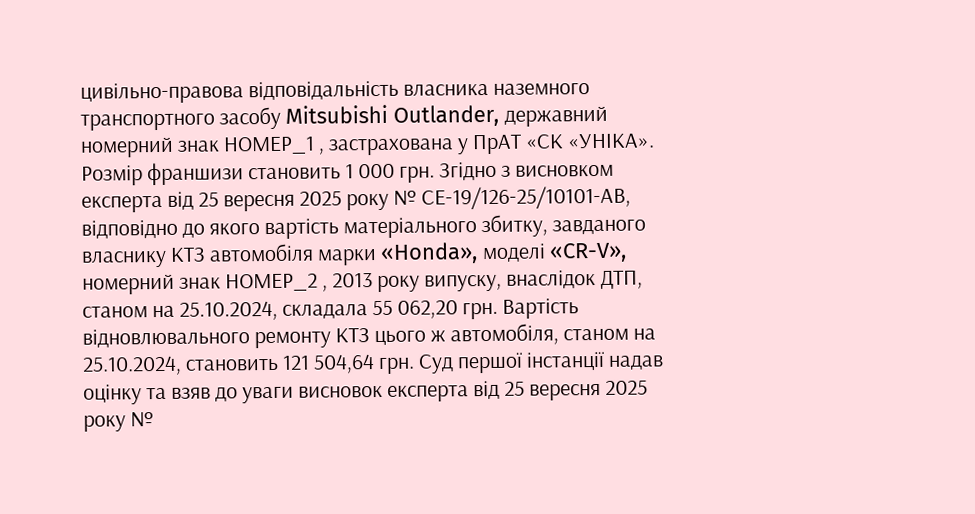цивільно-правова відповідальність власника наземного транспортного засобу Mitsubishi Outlander, державний номерний знак НОМЕР_1 , застрахована у ПрАТ «СК «УНІКА». Розмір франшизи становить 1 000 грн. Згідно з висновком експерта від 25 вересня 2025 року № СЕ-19/126-25/10101-АВ, відповідно до якого вартість матеріального збитку, завданого власнику КТЗ автомобіля марки «Honda», моделі «CR-V», номерний знак НОМЕР_2 , 2013 року випуску, внаслідок ДТП, станом на 25.10.2024, складала 55 062,20 грн. Вартість відновлювального ремонту КТЗ цього ж автомобіля, станом на 25.10.2024, становить 121 504,64 грн. Суд першої інстанції надав оцінку та взяв до уваги висновок експерта від 25 вересня 2025 року №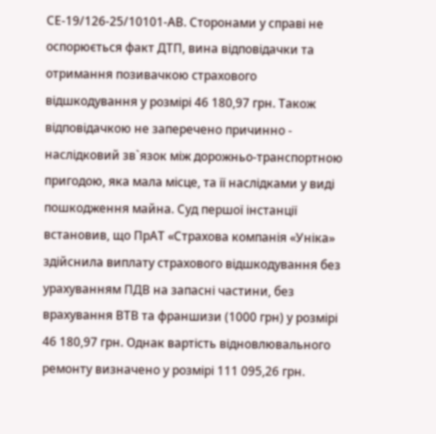СЕ-19/126-25/10101-АВ. Сторонами у справі не оспорюється факт ДТП, вина відповідачки та отримання позивачкою страхового відшкодування у розмірі 46 180,97 грн. Також відповідачкою не заперечено причинно - наслідковий зв`язок між дорожньо-транспортною пригодою, яка мала місце, та її наслідками у виді пошкодження майна. Суд першої інстанції встановив, що ПрАТ «Страхова компанія «Уніка» здійснила виплату страхового відшкодування без урахуванням ПДВ на запасні частини, без врахування ВТВ та франшизи (1000 грн) у розмірі 46 180,97 грн. Однак вартість відновлювального ремонту визначено у розмірі 111 095,26 грн.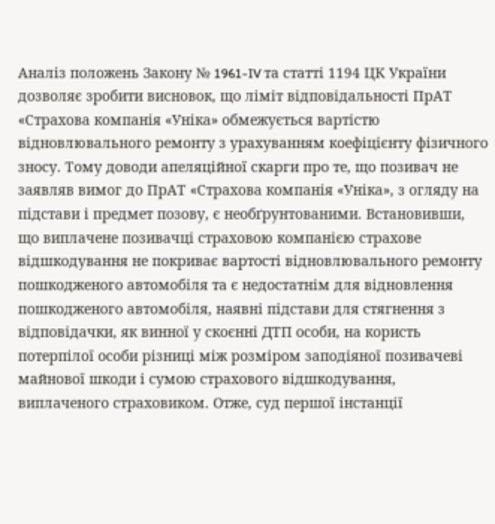Аналіз положень Закону № 1961-IV та статті 1194 ЦК України дозволяє зробити висновок, що ліміт відповідальності ПрАТ «Страхова компанія «Уніка» обмежується вартістю відновлювального ремонту з урахуванням коефіцієнту фізичного зносу. Тому доводи апеляційної скарги про те, що позивач не заявляв вимог до ПрАТ «Страхова компанія «Уніка», з огляду на підстави і предмет позову, є необґрунтованими. Встановивши, що виплачене позивачці страховою компанією страхове відшкодування не покриває вартості відновлювального ремонту пошкодженого автомобіля та є недостатнім для відновлення пошкодженого автомобіля, наявні підстави для стягнення з відповідачки, як винної у скоєнні ДТП особи, на користь потерпілої особи різниці між розміром заподіяної позивачеві майнової шкоди і сумою страхового відшкодування, виплаченого страховиком. Отже, суд першої інстанції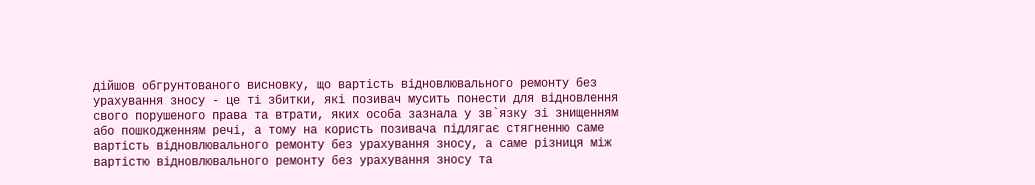дійшов обгрунтованого висновку, що вартість відновлювального ремонту без урахування зносу - це ті збитки, які позивач мусить понести для відновлення свого порушеного права та втрати, яких особа зазнала у зв`язку зі знищенням або пошкодженням речі, а тому на користь позивача підлягає стягненню саме вартість відновлювального ремонту без урахування зносу, а саме різниця між вартістю відновлювального ремонту без урахування зносу та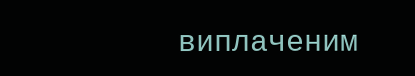виплаченим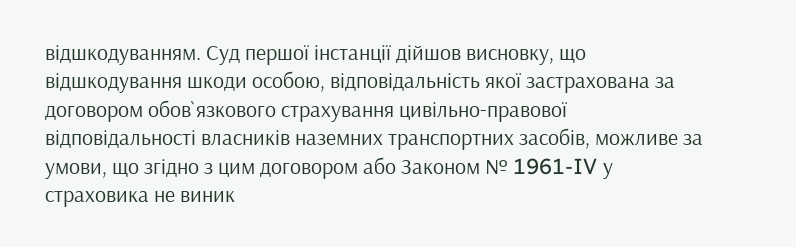відшкодуванням. Суд першої інстанції дійшов висновку, що відшкодування шкоди особою, відповідальність якої застрахована за договором обов`язкового страхування цивільно-правової відповідальності власників наземних транспортних засобів, можливе за умови, що згідно з цим договором або Законом № 1961-IV у страховика не виник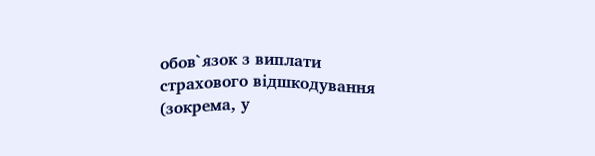обов`язок з виплати страхового відшкодування (зокрема, у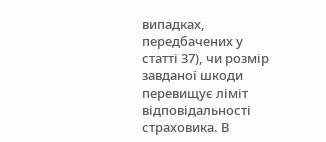випадках, передбачених у статті 37), чи розмір завданої шкоди перевищує ліміт відповідальності страховика. В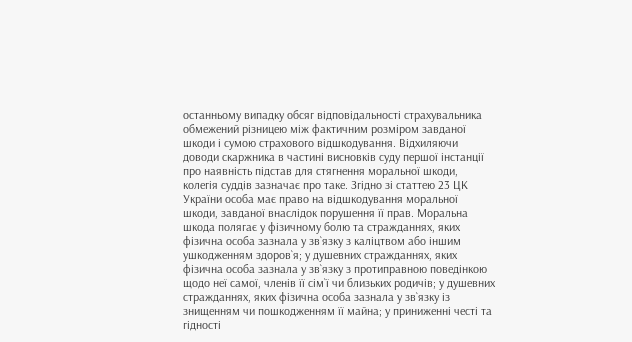останньому випадку обсяг відповідальності страхувальника обмежений різницею між фактичним розміром завданої шкоди і сумою страхового відшкодування. Відхиляючи доводи скаржника в частині висновків суду першої інстанції про наявність підстав для стягнення моральної шкоди, колегія суддів зазначає про таке. Згідно зі статтею 23 ЦК України особа має право на відшкодування моральної шкоди, завданої внаслідок порушення її прав. Моральна шкода полягає у фізичному болю та стражданнях, яких фізична особа зазнала у зв`язку з каліцтвом або іншим ушкодженням здоров`я; у душевних стражданнях, яких фізична особа зазнала у зв`язку з протиправною поведінкою щодо неї самої, членів її сім`ї чи близьких родичів; у душевних стражданнях, яких фізична особа зазнала у зв`язку із знищенням чи пошкодженням її майна; у приниженні честі та гідності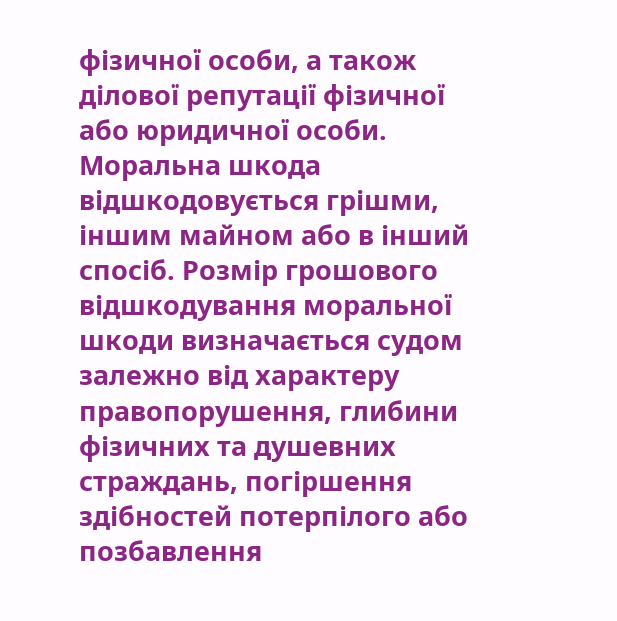фізичної особи, а також ділової репутації фізичної або юридичної особи. Моральна шкода відшкодовується грішми, іншим майном або в інший спосіб. Розмір грошового відшкодування моральної шкоди визначається судом залежно від характеру правопорушення, глибини фізичних та душевних страждань, погіршення здібностей потерпілого або позбавлення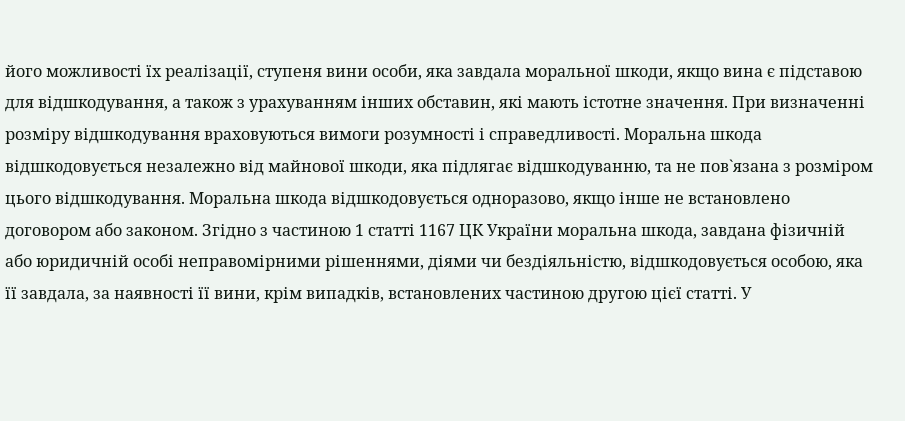його можливості їх реалізації, ступеня вини особи, яка завдала моральної шкоди, якщо вина є підставою для відшкодування, а також з урахуванням інших обставин, які мають істотне значення. При визначенні розміру відшкодування враховуються вимоги розумності і справедливості. Моральна шкода відшкодовується незалежно від майнової шкоди, яка підлягає відшкодуванню, та не пов`язана з розміром цього відшкодування. Моральна шкода відшкодовується одноразово, якщо інше не встановлено договором або законом. Згідно з частиною 1 статті 1167 ЦК України моральна шкода, завдана фізичній або юридичній особі неправомірними рішеннями, діями чи бездіяльністю, відшкодовується особою, яка її завдала, за наявності її вини, крім випадків, встановлених частиною другою цієї статті. У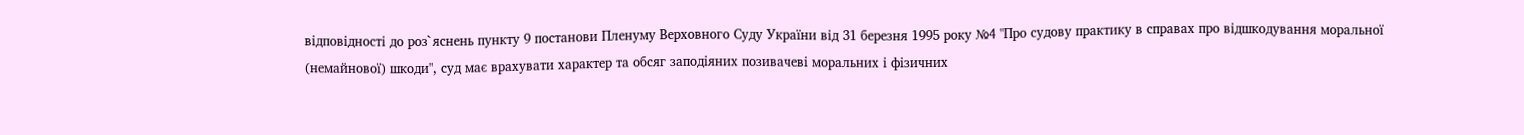відповідності до роз`яснень пункту 9 постанови Пленуму Верховного Суду України від 31 березня 1995 року №4 "Про судову практику в справах про відшкодування моральної (немайнової) шкоди", суд має врахувати характер та обсяг заподіяних позивачеві моральних і фізичних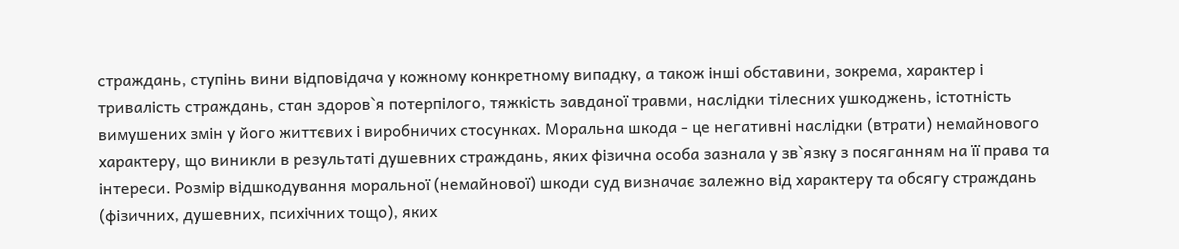страждань, ступінь вини відповідача у кожному конкретному випадку, а також інші обставини, зокрема, характер і тривалість страждань, стан здоров`я потерпілого, тяжкість завданої травми, наслідки тілесних ушкоджень, істотність вимушених змін у його життєвих і виробничих стосунках. Моральна шкода - це негативні наслідки (втрати) немайнового характеру, що виникли в результаті душевних страждань, яких фізична особа зазнала у зв`язку з посяганням на її права та інтереси. Розмір відшкодування моральної (немайнової) шкоди суд визначає залежно від характеру та обсягу страждань (фізичних, душевних, психічних тощо), яких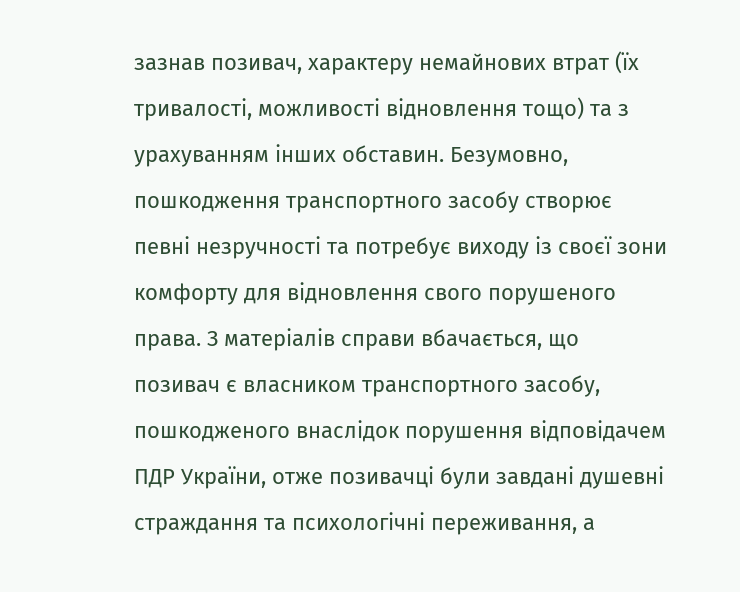зазнав позивач, характеру немайнових втрат (їх тривалості, можливості відновлення тощо) та з урахуванням інших обставин. Безумовно, пошкодження транспортного засобу створює певні незручності та потребує виходу із своєї зони комфорту для відновлення свого порушеного права. З матеріалів справи вбачається, що позивач є власником транспортного засобу, пошкодженого внаслідок порушення відповідачем ПДР України, отже позивачці були завдані душевні страждання та психологічні переживання, а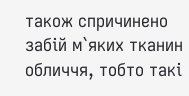також спричинено забій м`яких тканин обличчя, тобто такі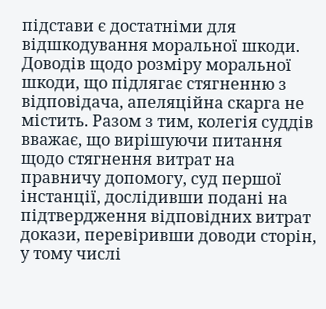підстави є достатніми для відшкодування моральної шкоди. Доводів щодо розміру моральної шкоди, що підлягає стягненню з відповідача, апеляційна скарга не містить. Разом з тим, колегія суддів вважає, що вирішуючи питання щодо стягнення витрат на правничу допомогу, суд першої інстанції, дослідивши подані на підтвердження відповідних витрат докази, перевіривши доводи сторін, у тому числі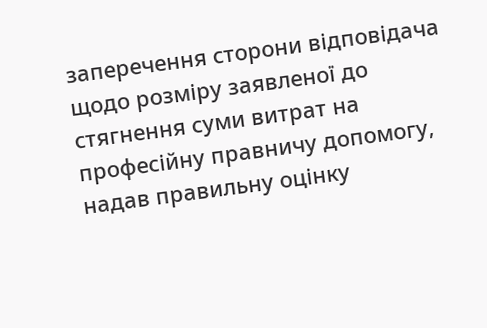заперечення сторони відповідача щодо розміру заявленої до стягнення суми витрат на професійну правничу допомогу, надав правильну оцінку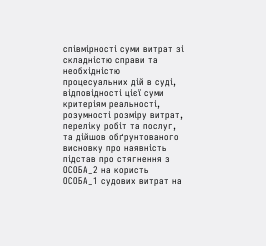співмірності суми витрат зі складністю справи та необхідністю процесуальних дій в суді, відповідності цієї суми критеріям реальності, розумності розміру витрат, переліку робіт та послуг, та дійшов обґрунтованого висновку про наявність підстав про стягнення з ОСОБА_2 на користь ОСОБА_1 судових витрат на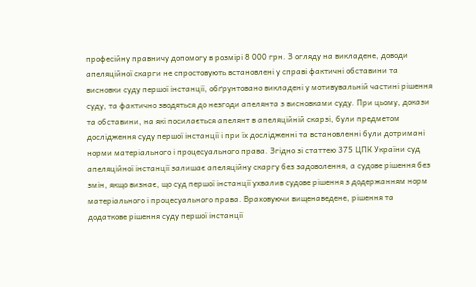професійну правничу допомогу в розмірі 8 000 грн. З огляду на викладене, доводи апеляційної скарги не спростовують встановлені у справі фактичні обставини та висновки суду першої інстанції, обґрунтовано викладені у мотивувальній частині рішення суду, та фактично зводяться до незгоди апелянта з висновками суду. При цьому, докази та обставини, на які посилається апелянт в апеляційній скарзі, були предметом дослідження суду першої інстанції і при їх дослідженні та встановленні були дотримані норми матеріального і процесуального права. Згідно зі статтею 375 ЦПК України суд апеляційної інстанції залишає апеляційну скаргу без задоволення, а судове рішення без змін, якщо визнає, що суд першої інстанції ухвалив судове рішення з додержанням норм матеріального і процесуального права. Враховуючи вищенаведене, рішення та додаткове рішення суду першої інстанції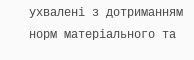ухвалені з дотриманням норм матеріального та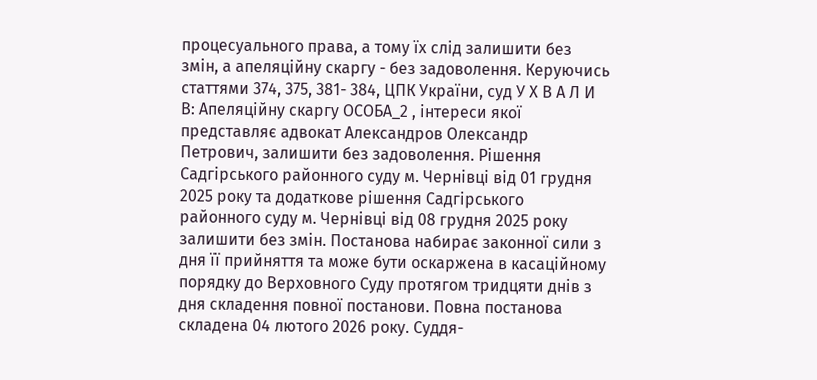процесуального права, а тому їх слід залишити без змін, а апеляційну скаргу - без задоволення. Керуючись статтями 374, 375, 381- 384, ЦПК України, суд У Х В А Л И В: Апеляційну скаргу ОСОБА_2 , інтереси якої представляє адвокат Александров Олександр Петрович, залишити без задоволення. Рішення Садгірського районного суду м. Чернівці від 01 грудня 2025 року та додаткове рішення Садгірського районного суду м. Чернівці від 08 грудня 2025 року залишити без змін. Постанова набирає законної сили з дня її прийняття та може бути оскаржена в касаційному порядку до Верховного Суду протягом тридцяти днів з дня складення повної постанови. Повна постанова складена 04 лютого 2026 року. Суддя-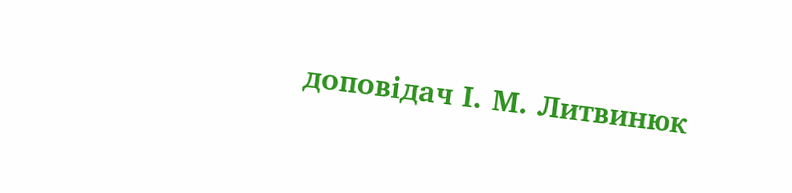доповідач І. М. Литвинюк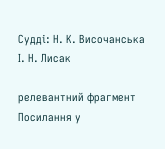Судді: Н. К. Височанська І. Н. Лисак

релевантний фрагмент
Посилання у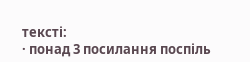тексті:
· понад 3 посилання поспіль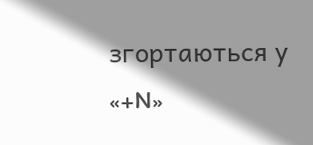згортаються у «+N»